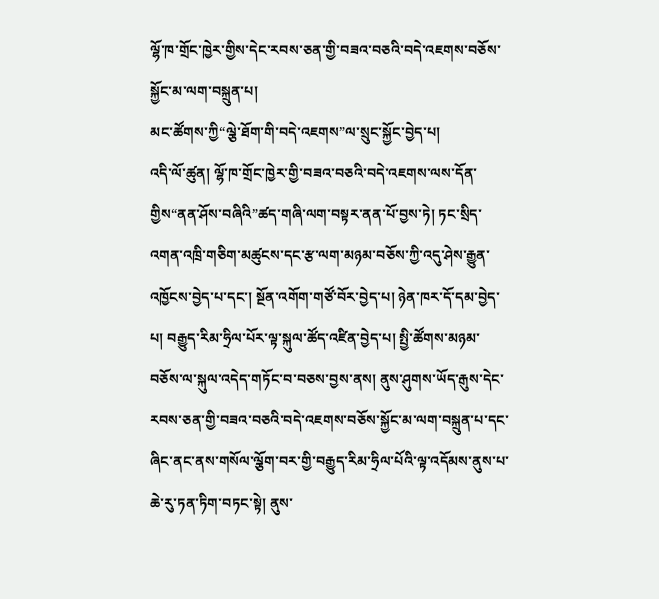ལྷོ་ཁ་གྲོང་ཁྱེར་གྱིས་དེང་རབས་ཅན་གྱི་བཟའ་བཅའི་བདེ་འཇགས་བཅོས་སྐྱོང་མ་ལག་བསྐྲུན་པ།
མང་ཚོགས་ཀྱི“ལྕེ་ཐོག་གི་བདེ་འཇགས”ལ་སྲུང་སྐྱོང་བྱེད་པ།
འདི་ལོ་ཚུན། ལྷོ་ཁ་གྲོང་ཁྱེར་གྱི་བཟའ་བཅའི་བདེ་འཇགས་ལས་དོན་གྱིས“ནན་ཤོས་བཞིའི”ཚད་གཞི་ལག་བསྟར་ནན་པོ་བྱས་ཏེ། ཏང་སྲིད་འགན་འཁྲི་གཅིག་མཚུངས་དང་རྩ་ལག་མཉམ་བཅོས་ཀྱི་འདུ་ཤེས་རྒྱུན་འཁྱོངས་བྱེད་པ་དང་། སྔོན་འགོག་གཙོ་བོར་བྱེད་པ། ཉེན་ཁར་དོ་དམ་བྱེད་པ། བརྒྱུད་རིམ་ཧྲིལ་པོར་ལྟ་སྐུལ་ཚོད་འཛིན་བྱེད་པ། སྤྱི་ཚོགས་མཉམ་བཅོས་ལ་སྐུལ་འདེད་གཏོང་བ་བཅས་བྱས་ནས། ནུས་ཤུགས་ཡོད་རྒུས་དེང་རབས་ཅན་གྱི་བཟའ་བཅའི་བདེ་འཇགས་བཅོས་སྐྱོང་མ་ལག་བསྐྲུན་པ་དང་ཞིང་ནང་ནས་གསོལ་ལྕོག་བར་གྱི་བརྒྱུད་རིམ་ཧྲིལ་པོའི་ལྟ་འདོམས་ནུས་པ་ཆེ་རུ་ཏན་ཏིག་བཏང་སྟེ། ནུས་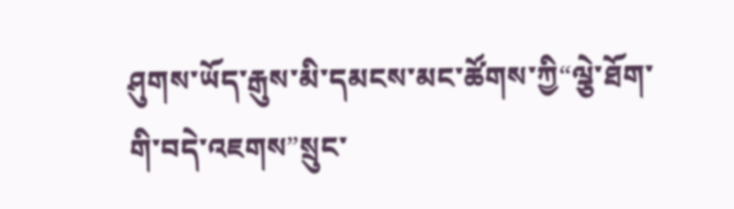ཤུགས་ཡོད་རྒུས་མི་དམངས་མང་ཚོགས་ཀྱི“ལྕེ་ཐོག་གི་བདེ་འཇགས”སྲུང་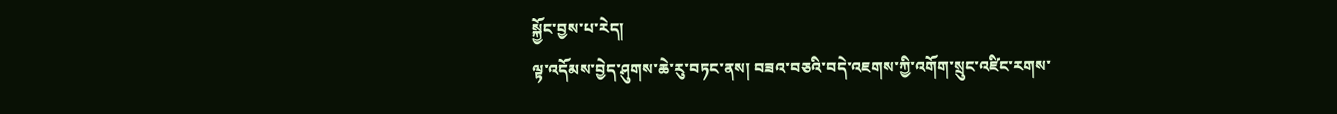སྐྱོང་བྱས་པ་རེད།
ལྟ་འདོམས་བྱེད་ཤུགས་ཆེ་རུ་བཏང་ནས། བཟའ་བཅའི་བདེ་འཇགས་ཀྱི་འགོག་སྲུང་འཛིང་རགས་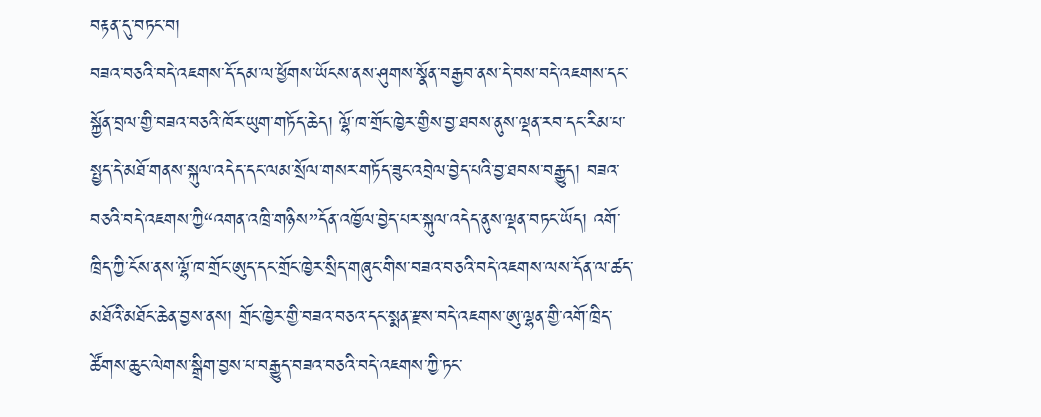བརྟན་དུ་བཏང་བ།
བཟའ་བཅའི་བདེ་འཇགས་དོ་དམ་ལ་ཕྱོགས་ཡོངས་ནས་ཤུགས་སྣོན་བརྒྱབ་ནས་དེ་བས་བདེ་འཇགས་དང་སྐྱོན་བྲལ་གྱི་བཟའ་བཅའི་ཁོར་ཡུག་གཏོད་ཆེད། ལྷོ་ཁ་གྲོང་ཁྱེར་གྱིས་བྱ་ཐབས་ནུས་ལྡན་རབ་དང་རིམ་པ་སྤྱད་དེ་མཐོ་གནས་སྐུལ་འདེད་དང་ལམ་སྲོལ་གསར་གཏོད་ཟུང་འབྲེལ་བྱེད་པའི་བྱ་ཐབས་བརྒྱུད། བཟའ་བཅའི་བདེ་འཇགས་ཀྱི“འགན་འཁྲི་གཉིས”དོན་འཁྱོལ་བྱེད་པར་སྐུལ་འདེད་ནུས་ལྡན་བཏང་ཡོད། འགོ་ཁྲིད་ཀྱི་ངོས་ནས་ལྷོ་ཁ་གྲོང་ཨུད་དང་གྲོང་ཁྱེར་སྲིད་གཞུང་གིས་བཟའ་བཅའི་བདེ་འཇགས་ལས་དོན་ལ་ཚད་མཐོའི་མཐོང་ཆེན་བྱས་ནས། གྲོང་ཁྱེར་གྱི་བཟའ་བཅའ་དང་སྨན་རྫས་བདེ་འཇགས་ཨུ་ལྷན་གྱི་འགོ་ཁྲིད་ཚོགས་ཆུང་ལེགས་སྒྲིག་བྱས་པ་བརྒྱུད་བཟའ་བཅའི་བདེ་འཇགས་ཀྱི་ཏང་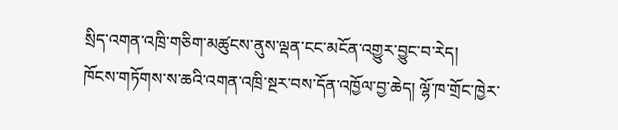སྲིད་འགན་འཁྲི་གཅིག་མཚུངས་ནུས་ལྡན་ངང་མངོན་འགྱུར་བྱུང་བ་རེད།
ཁོངས་གཏོགས་ས་ཆའི་འགན་འཁྲི་སྔར་བས་དོན་འཁྱོལ་བྱ་ཆེད། ལྷོ་ཁ་གྲོང་ཁྱེར་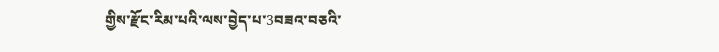གྱིས་རྫོང་རིམ་པའི་ལས་བྱེད་པ་3བཟའ་བཅའི་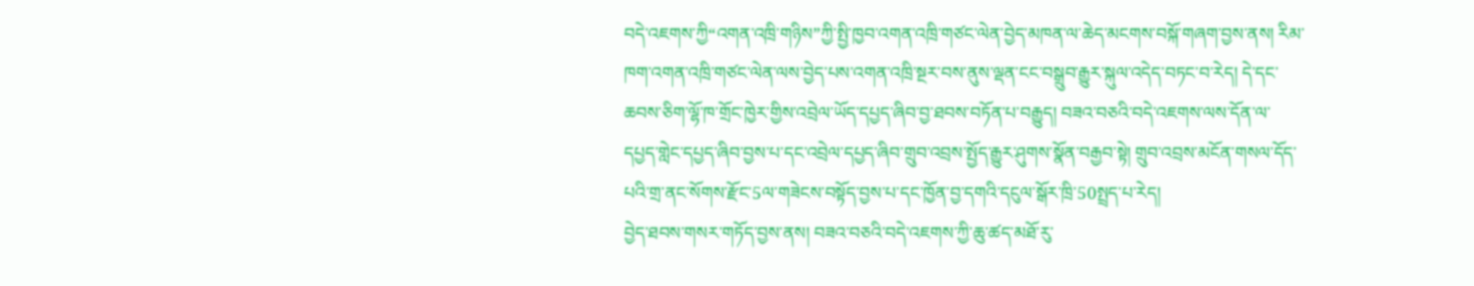བདེ་འཇགས་ཀྱི“འགན་འཁྲི་གཉིས”ཀྱི་སྤྱི་ཁྱབ་འགན་འཁྲི་གཙང་ལེན་བྱེད་མཁན་ལ་ཆེད་མངགས་བསྐོ་གཞག་བྱས་ནས། རིམ་ཁག་འགན་འཁྲི་གཙང་ལེན་ལས་བྱེད་པས་འགན་འཁྲི་སྔར་བས་ནུས་ལྡན་ངང་བསྒྲུབ་རྒྱུར་སྐུལ་འདེད་བཏང་བ་རེད། དེ་དང་ཆབས་ཅིག་ལྷོ་ཁ་གྲོང་ཁྱེར་གྱིས་འབྲེལ་ཡོད་དཔྱད་ཞིབ་བྱ་ཐབས་བཏོན་པ་བརྒྱུད། བཟའ་བཅའི་བདེ་འཇགས་ལས་དོན་ལ་དཔྱད་གླེང་དཔྱད་ཞིབ་བྱས་པ་དང་འབྲེལ་དཔྱད་ཞིབ་གྲུབ་འབྲས་སྤྱོད་རྒྱུར་ཤུགས་སྣོན་བརྒྱབ་སྟེ། གྲུབ་འབྲས་མངོན་གསལ་དོད་པའི་གྲ་ནང་སོགས་རྫོང་5ལ་གཟེངས་བསྟོད་བྱས་པ་དང་ཁྱོན་བྱ་དགའི་དངུལ་སྒོར་ཁྲི་50སྤྲད་པ་རེད།
བྱེད་ཐབས་གསར་གཏོད་བྱས་ནས། བཟའ་བཅའི་བདེ་འཇགས་ཀྱི་ཆུ་ཚད་མཐོ་རུ་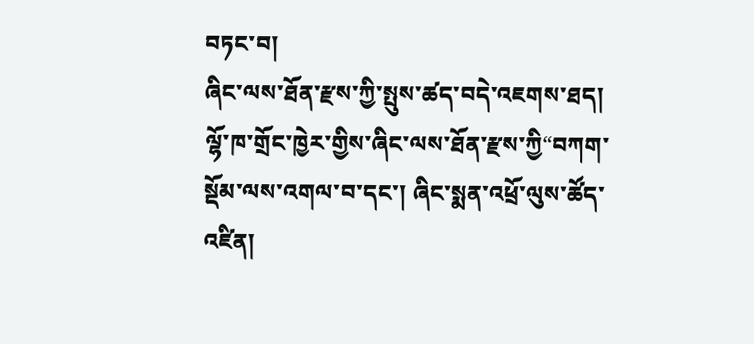བཏང་བ།
ཞིང་ལས་ཐོན་རྫས་ཀྱི་སྤུས་ཚད་བདེ་འཇགས་ཐད། ལྷོ་ཁ་གྲོང་ཁྱེར་གྱིས་ཞིང་ལས་ཐོན་རྫས་ཀྱི“བཀག་སྡོམ་ལས་འགལ་བ་དང་། ཞིང་སྨན་འཕྲོ་ལུས་ཚོད་འཛིན།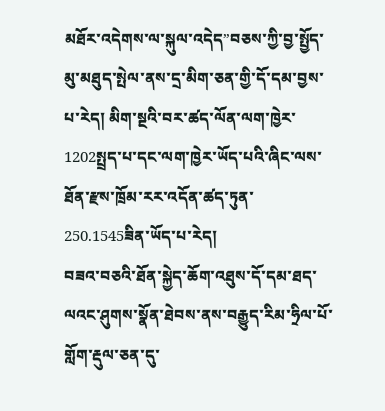མཐོར་འདེགས་ལ་སྐུལ་འདེད”བཅས་ཀྱི་བྱ་སྤྱོད་མུ་མཐུད་སྤེལ་ནས་དྲ་མིག་ཅན་གྱི་དོ་དམ་བྱས་པ་རེད། མིག་སྔའི་བར་ཚད་ལོན་ལག་ཁྱེར་1202སྤྲད་པ་དང་ལག་ཁྱེར་ཡོད་པའི་ཞིང་ལས་ཐོན་རྫས་ཁྲོམ་རར་འདོན་ཚད་ཏུན་250.1545ཟིན་ཡོད་པ་རེད།
བཟའ་བཅའི་ཐོན་སྐྱེད་ཆོག་འཐུས་དོ་དམ་ཐད་ལའང་ཤུགས་སྣོན་ཐེབས་ནས་བརྒྱུད་རིམ་ཧྲིལ་པོ་གློག་རྡུལ་ཅན་དུ་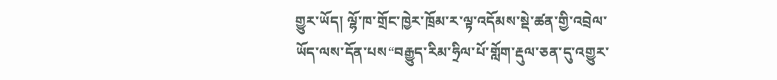གྱུར་ཡོད། ལྷོ་ཁ་གྲོང་ཁྱེར་ཁྲོམ་ར་ལྟ་འདོམས་སྡེ་ཚན་གྱི་འབྲེལ་ཡོད་ལས་དོན་པས“བརྒྱུད་རིམ་ཧྲིལ་པོ་གློག་རྡུལ་ཅན་དུ་འགྱུར་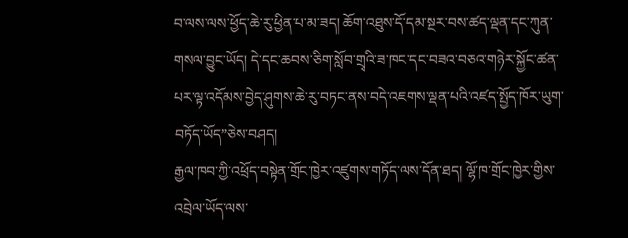བ་ལས་ལས་ཕྱོད་ཆེ་རུ་ཕྱིན་པ་མ་ཟད། ཆོག་འཐུས་དོ་དམ་སྔར་བས་ཚད་ལྡན་དང་ཀུན་གསལ་བྱུང་ཡོད། དེ་དང་ཆབས་ཅིག་སློབ་གྲྭའི་ཟ་ཁང་དང་བཟའ་བཅའ་གཉེར་སྐྱོང་ཚན་པར་ལྟ་འདོམས་བྱེད་ཤུགས་ཆེ་རུ་བཏང་ནས་བདེ་འཇགས་ལྡན་པའི་འཛད་སྤྱོད་ཁོར་ཡུག་བཏོད་ཡོད”ཅེས་བཤད།
རྒྱལ་ཁབ་ཀྱི་འཕྲོད་བསྟེན་གྲོང་ཁྱེར་འཛུགས་གཏོད་ལས་དོན་ཐད། ལྷོ་ཁ་གྲོང་ཁྱེར་གྱིས་འབྲེལ་ཡོད་ལས་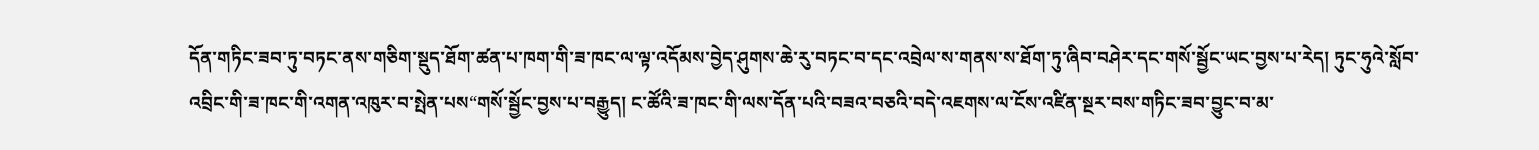དོན་གཏིང་ཟབ་ཏུ་བཏང་ནས་གཅིག་སྡུད་ཐོག་ཚན་པ་ཁག་གི་ཟ་ཁང་ལ་ལྟ་འདོམས་བྱེད་ཤུགས་ཆེ་རུ་བཏང་བ་དང་འབྲེལ་ས་གནས་ས་ཐོག་ཏུ་ཞིབ་བཤེར་དང་གསོ་སྦྱོང་ཡང་བྱས་པ་རེད། ཏུང་ཧུའེ་སློབ་འབྲིང་གི་ཟ་ཁང་གི་འགན་འཁུར་བ་སྤེན་པས“གསོ་སྦྱོང་བྱས་པ་བརྒྱུད། ང་ཚོའི་ཟ་ཁང་གི་ལས་དོན་པའི་བཟའ་བཅའི་བདེ་འཇགས་ལ་ངོས་འཛིན་སྔར་བས་གཏིང་ཟབ་བྱུང་བ་མ་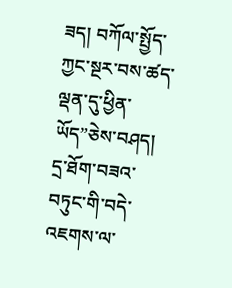ཟད། བཀོལ་སྤྱོད་ཀྱང་སྔར་བས་ཚད་ལྡན་དུ་ཕྱིན་ཡོད”ཅེས་བཤད།
དྲ་ཐོག་བཟའ་བཏུང་གི་བདེ་འཇགས་ལ་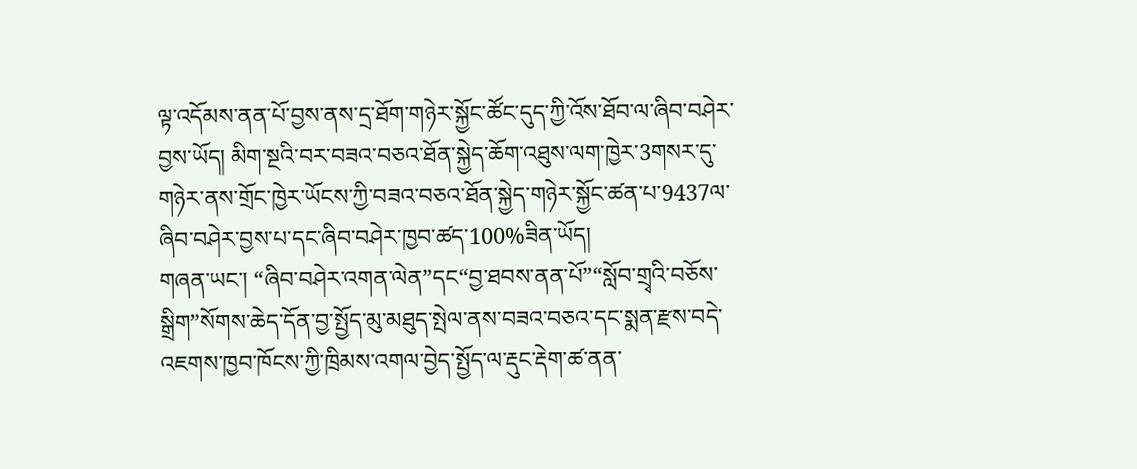ལྟ་འདོམས་ནན་པོ་བྱས་ནས་དྲ་ཐོག་གཉེར་སྐྱོང་ཚོང་དུད་ཀྱི་འོས་ཐོབ་ལ་ཞིབ་བཤེར་བྱས་ཡོད། མིག་སྔའི་བར་བཟའ་བཅའ་ཐོན་སྐྱེད་ཆོག་འཐུས་ལག་ཁྱེར་3གསར་དུ་གཉེར་ནས་གྲོང་ཁྱེར་ཡོངས་ཀྱི་བཟའ་བཅའ་ཐོན་སྐྱེད་གཉེར་སྐྱོང་ཚན་པ་9437ལ་ཞིབ་བཤེར་བྱས་པ་དང་ཞིབ་བཤེར་ཁྱབ་ཚད་100%ཟིན་ཡོད།
གཞན་ཡང་། “ཞིབ་བཤེར་འགན་ལེན”དང“བྱ་ཐབས་ནན་པོ”“སློབ་གྲྭའི་བཅོས་སྒྲིག”སོགས་ཆེད་དོན་བྱ་སྤྱོད་མུ་མཐུད་སྤེལ་ནས་བཟའ་བཅའ་དང་སྨན་རྫས་བདེ་འཇགས་ཁྱབ་ཁོངས་ཀྱི་ཁྲིམས་འགལ་བྱེད་སྤྱོད་ལ་རྡུང་རྡེག་ཚ་ནན་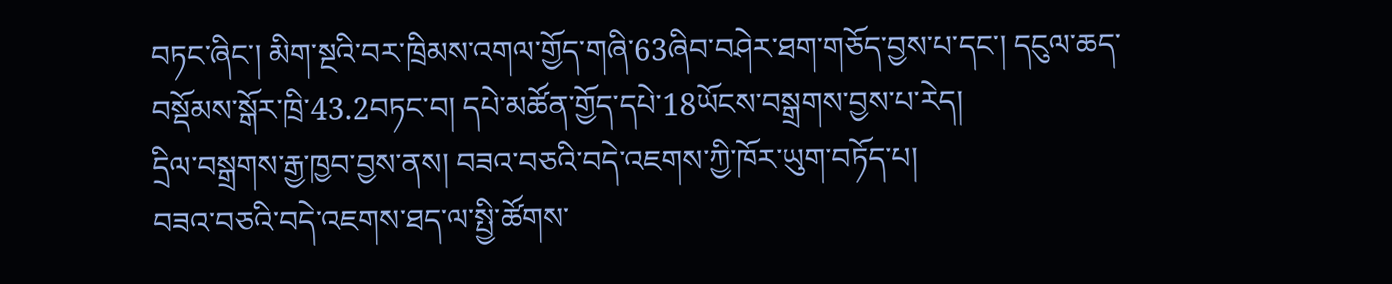བཏང་ཞིང་། མིག་སྔའི་བར་ཁྲིམས་འགལ་གྱོད་གཞི་63ཞིབ་བཤེར་ཐག་གཅོད་བྱས་པ་དང་། དངུལ་ཆད་བསྡོམས་སྒོར་ཁྲི་43.2བཏང་བ། དཔེ་མཚོན་གྱོད་དཔེ་18ཡོངས་བསྒྲགས་བྱས་པ་རེད།
དྲིལ་བསྒྲགས་རྒྱ་ཁྱབ་བྱས་ནས། བཟའ་བཅའི་བདེ་འཇགས་ཀྱི་ཁོར་ཡུག་བཏོད་པ།
བཟའ་བཅའི་བདེ་འཇགས་ཐད་ལ་སྤྱི་ཚོགས་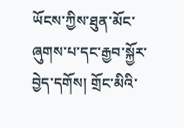ཡོངས་ཀྱིས་ཐུན་མོང་ཞུགས་པ་དང་རྒྱབ་སྐྱོར་བྱེད་དགོས། གྲོང་མིའི་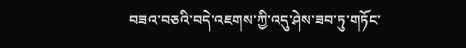བཟའ་བཅའི་བདེ་འཇགས་ཀྱི་འདུ་ཤེས་ཟབ་ཏུ་གཏོང་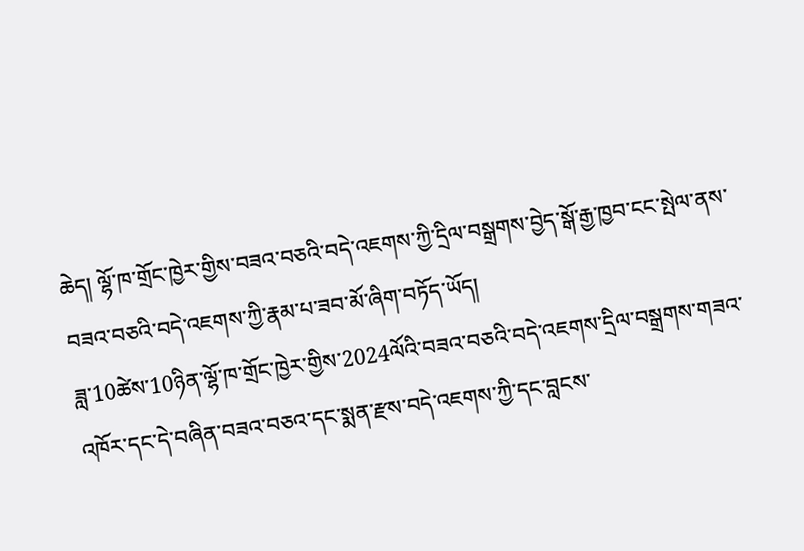ཆེད། ལྷོ་ཁ་གྲོང་ཁྱེར་གྱིས་བཟའ་བཅའི་བདེ་འཇགས་ཀྱི་དྲིལ་བསྒྲགས་བྱེད་སྒོ་རྒྱ་ཁྱབ་ངང་སྤེལ་ནས་བཟའ་བཅའི་བདེ་འཇགས་ཀྱི་རྣམ་པ་ཟབ་མོ་ཞིག་བཏོད་ཡོད།
ཟླ་10ཚེས་10ཉིན་ལྷོ་ཁ་གྲོང་ཁྱེར་གྱིས་2024ལོའི་བཟའ་བཅའི་བདེ་འཇགས་དྲིལ་བསྒྲགས་གཟའ་འཁོར་དང་དེ་བཞིན་བཟའ་བཅའ་དང་སྨན་རྫས་བདེ་འཇགས་ཀྱི་དང་བླངས་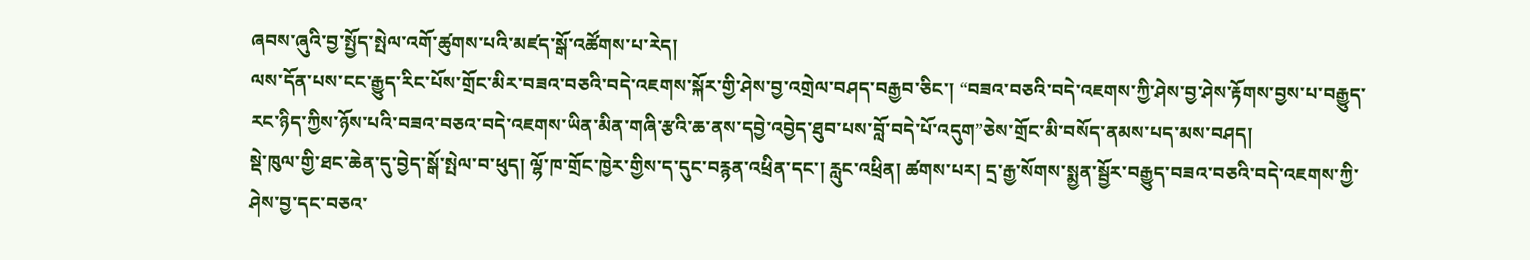ཞབས་ཞུའི་བྱ་སྤྱོད་སྤེལ་འགོ་ཚུགས་པའི་མཛད་སྒོ་འཚོགས་པ་རེད།
ལས་དོན་པས་ངང་རྒྱུད་རིང་པོས་གྲོང་མིར་བཟའ་བཅའི་བདེ་འཇགས་སྐོར་གྱི་ཤེས་བྱ་འགྲེལ་བཤད་བརྒྱབ་ཅིང་། “བཟའ་བཅའི་བདེ་འཇགས་ཀྱི་ཤེས་བྱ་ཤེས་རྟོགས་བྱས་པ་བརྒྱུད་རང་ཉིད་ཀྱིས་ཉོས་པའི་བཟའ་བཅའ་བདེ་འཇགས་ཡིན་མིན་གཞི་རྩའི་ཆ་ནས་དབྱེ་འབྱེད་ཐུབ་པས་བློ་བདེ་པོ་འདུག”ཅེས་གྲོང་མི་བསོད་ནམས་པད་མས་བཤད།
སྡེ་ཁུལ་གྱི་ཐང་ཆེན་དུ་བྱེད་སྒོ་སྤེལ་བ་ཕུད། ལྷོ་ཁ་གྲོང་ཁྱེར་གྱིས་ད་དུང་བརྙན་འཕྲིན་དང་། རླུང་འཕྲིན། ཚགས་པར། དྲ་རྒྱ་སོགས་སྨྱན་སྦྱོར་བརྒྱུད་བཟའ་བཅའི་བདེ་འཇགས་ཀྱི་ཤེས་བྱ་དང་བཅའ་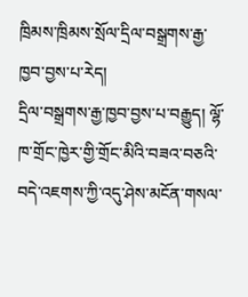ཁྲིམས་ཁྲིམས་སྲོལ་དྲིལ་བསྒྲགས་རྒྱ་ཁྱབ་བྱས་པ་རེད།
དྲིལ་བསྒྲགས་རྒྱ་ཁྱབ་བྱས་པ་བརྒྱུད། ལྷོ་ཁ་གྲོང་ཁྱེར་གྱི་གྲོང་མིའི་བཟའ་བཅའི་བདེ་འཇགས་ཀྱི་འདུ་ཤེས་མངོན་གསལ་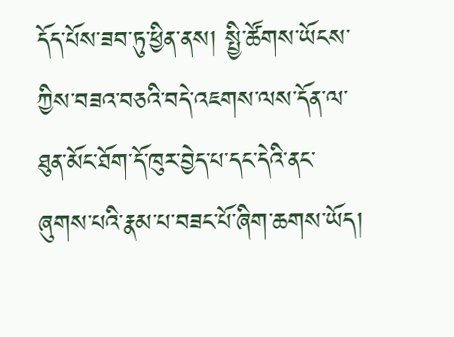དོད་པོས་ཟབ་ཏུ་ཕྱིན་ནས། སྤྱི་ཚོགས་ཡོངས་ཀྱིས་བཟའ་བཅའི་བདེ་འཇགས་ལས་དོན་ལ་ཐུན་མོང་ཐོག་དོ་ཁུར་བྱེད་པ་དང་དེའི་ནང་ཞུགས་པའི་རྣམ་པ་བཟང་པོ་ཞིག་ཆགས་ཡོད།